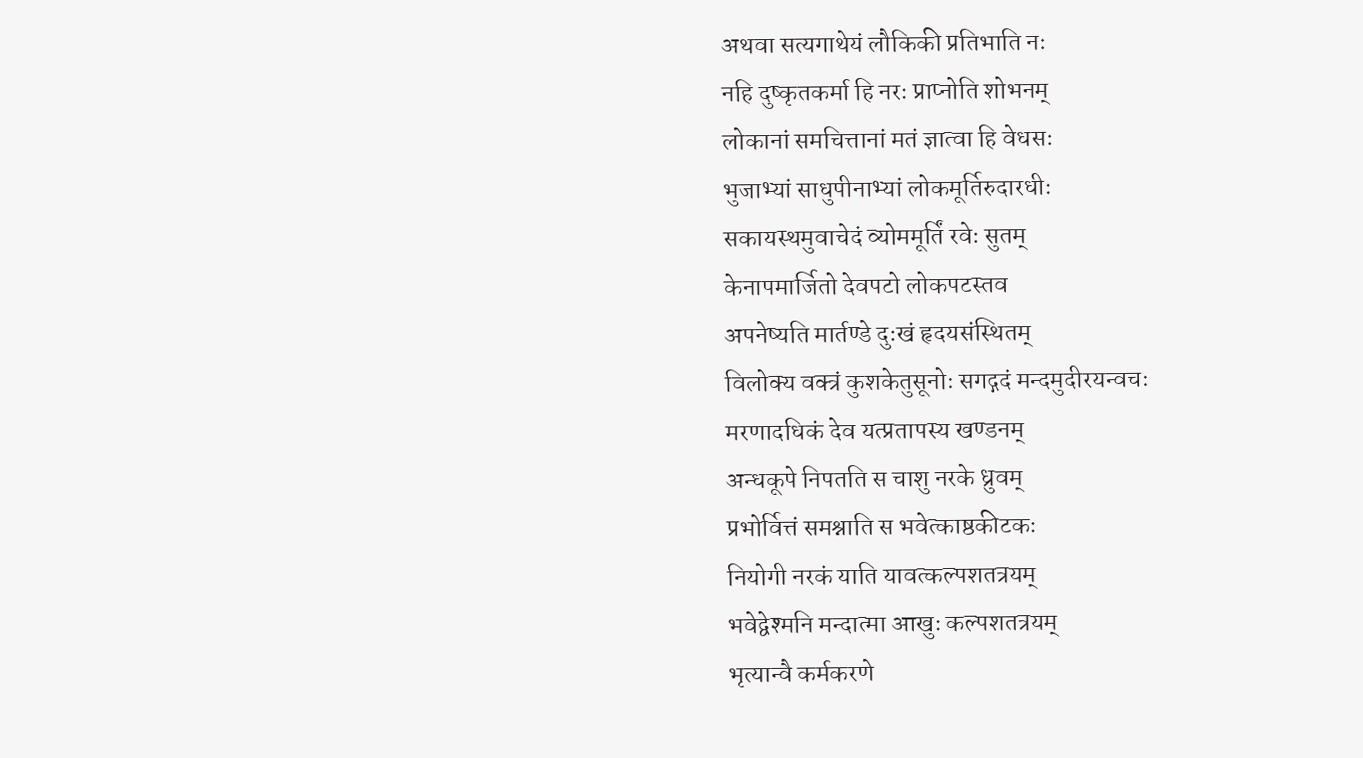अथवा सत्यगाथेयं लौकिकी प्रतिभाति नः
नहि दुष्कृतकर्मा हि नरः प्राप्नोति शोभनम्
लोकानां समचित्तानां मतं ज्ञात्वा हि वेधसः
भुजाभ्यां साधुपीनाभ्यां लोकमूर्तिरुदारधीः
सकायस्थमुवाचेदं व्योममूर्तिं रवेः सुतम्
केनापमार्जितो देवपटो लोकपटस्तव
अपनेष्यति मार्तण्डे दुःखं हृदयसंस्थितम्
विलोक्य वक्त्रं कुशकेतुसूनोः सगद्गदं मन्दमुदीरयन्वचः
मरणादधिकं देव यत्प्रतापस्य खण्डनम्
अन्धकूपे निपतति स चाशु नरके ध्रुवम्
प्रभोर्वित्तं समश्नाति स भवेत्काष्ठकीटकः
नियोगी नरकं याति यावत्कल्पशतत्रयम्
भवेद्वेश्मनि मन्दात्मा आखुः कल्पशतत्रयम्
भृत्यान्वै कर्मकरणे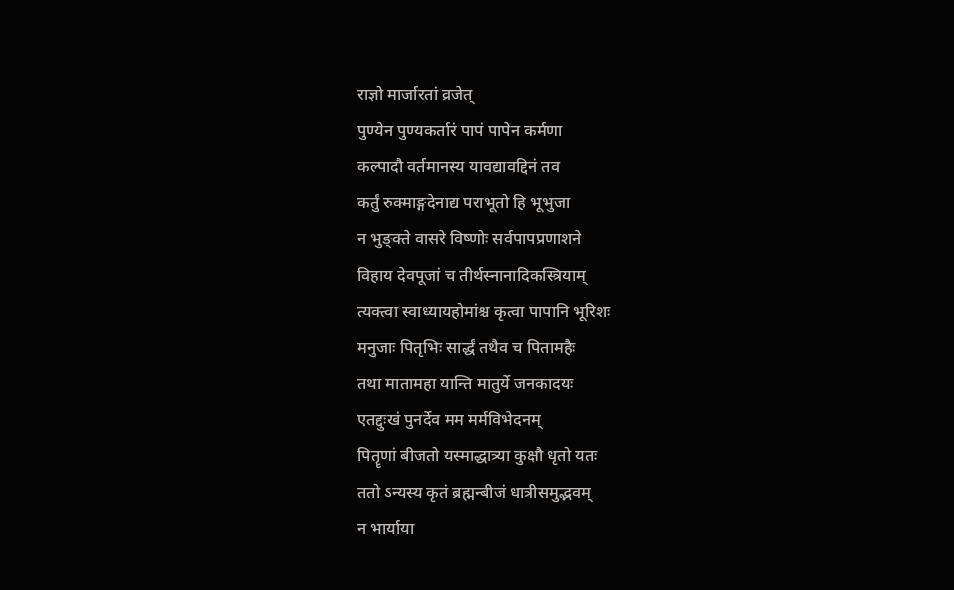राज्ञो मार्जारतां व्रजेत्
पुण्येन पुण्यकर्तारं पापं पापेन कर्मणा
कल्पादौ वर्तमानस्य यावद्यावद्दिनं तव
कर्तुं रुक्माङ्गदेनाद्य पराभूतो हि भूभुजा
न भुङ्क्ते वासरे विष्णोः सर्वपापप्रणाशने
विहाय देवपूजां च तीर्थस्नानादिकस्त्रियाम्
त्यक्त्वा स्वाध्यायहोमांश्च कृत्वा पापानि भूरिशः
मनुजाः पितृभिः सार्द्धं तथैव च पितामहैः
तथा मातामहा यान्ति मातुर्ये जनकादयः
एतद्दुःखं पुनर्देव मम मर्मविभेदनम्
पितॄणां बीजतो यस्माद्धात्र्या कुक्षौ धृतो यतः
ततो ऽन्यस्य कृतं ब्रह्मन्बीजं धात्रीसमुद्भवम्
न भार्याया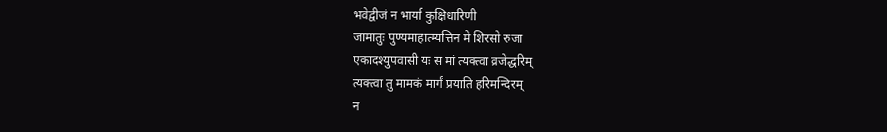भवेद्वीजं न भार्या कुक्षिधारिणी
जामातुः पुण्यमाहात्म्यत्तिन मे शिरसो रुजा
एकादश्युपवासी यः स मां त्यक्त्वा व्रजेद्धरिम्
त्यक्त्वा तु मामकं मार्गं प्रयाति हरिमन्दिरम्
न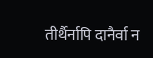तीर्थैर्नापि दानैर्वा न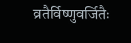व्रतैर्विष्णुवर्जितैः